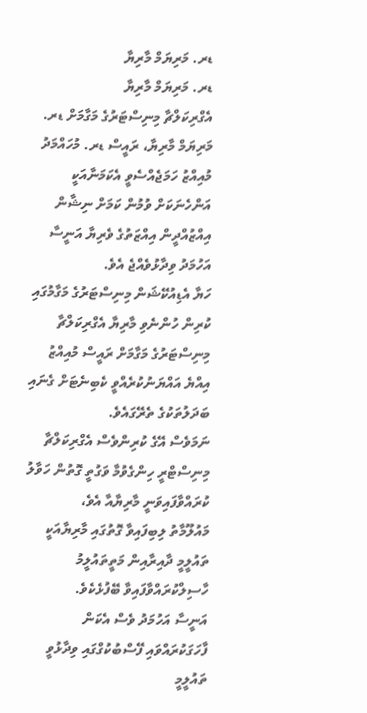ޑރ. މަރިޔަމް މާރިޔާ
ޑރ. މަރިޔަމް މާރިޔާ
އެގްރިކަލްޗާ މިނިސްޓަރުގެ މަގާމަށް ޑރ. މަރިޔަމް މާރިޔާ، ރައީސް ޑރ. މުހައްމަދު މުއިއްޒު ހަމަޖެއްސެވީ އެކަމަނާއަކީ އަންހެނަކަށް ވުމުން ކަމަށް ނިޝާން އިއްޒުއްދީން އިއްޒަތުގެ ވެރިޔާ އަނީސާ އަހުމަދު ވިދާޅުވެއްޖެ އެވެ.
ހަޔާ އެޑިއުކޭޝަން މިނިސްޓަރުގެ މަގާމުގައި ކުރިން ހުންނެވި މާރިޔާ އެގްރިކަލްޗާ މިނިސްޓަރުގެ މަގާމަށް ރައީސް މުއިއްޒު އިއްޔެ އައްޔަނުކުރެއްވީ ކެބިނެޓަށް ގެނައި ބަދަލުތަކުގެ ތެރޭގައެވެ.
ނަމަވެސް އޭގެ ކުރިންވެސް އެގްރިކަލްޗާ މިނިސްޓްރީ ހިންގެވުމާ ވަގުތީ ގޮތުން ހަވާލު ކުރައްވާފައިވަނީ މާރިޔާއާ އެވެ،
މައުލޫމާތު ލިބިފައިވާ ގޮތުގައި މާރިޔާއަކީ ތައުލީމީ ދާއިރާއިން މަތީތައުލީމު ހާސިލްކުރައްވާފައިވާ ބޭފުޅެކެވެ.
އަނީސާ އަހުމަދު ވެސް އެކަން ފާހަގަކުރައްވައި ފޭސްބުކުގްގައި ވިދާޅުވީ ތައުލީމީ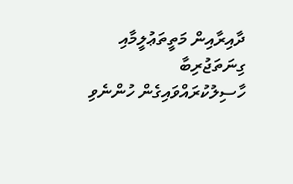ދާއިރާއިން މަތީތަޢުލީމާއި ގިނަތަޖުރިބާ ހާސިލުކުރައްވައިގެން ހުންނެވި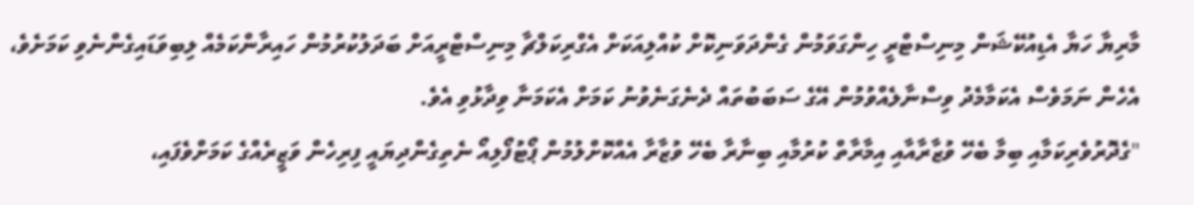މާރިޔާ ހަޔާ އެޑިއުކޭޝަން މިނިސްޓްރީ ހިންގަވަމުން ގެންދަވަނިކޮށް ކުއްލިއަކަށް އެގްރިކަލްޗާ މިނިސްޓްރީއަށް ބަދަލުކުރުމުން ހައިރާންކަމެއް ލިބިވަޑައިގެންނެވި ކަމަށެވެ،
އެހެން ނަމަވެސް އެކަމާމެދު ވިސްނާލެއްވުމުން އޭގެ ސަބަބުތައް ދެނެގަނެވުނު ކަމަށް އެކަމަނާ ވިދާޅުވި އެވެ.
"ގެދޮރުވެރިކަމާއި ބިމާ ބެހޭ ވުޒާރާއާއި އިމާރާތް ކުރުމާއި ބިނާރާ ބެހޭ ވުޒާރާ އެއްކޮށްލުމުން ޕޯޓުފޯލިއޯ ނެތިގެންދިޔައީ ފިރިހެން ވަޒީރެއްގެ ކަމަށްވެފައި،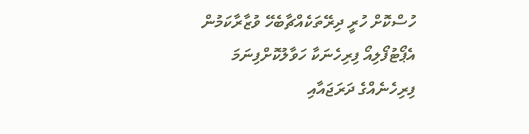ހުސްކޮށް ހުރީ ދިރޭތަކެއްޗާބެހޭ ވުޒާރާކަމުން އެޕޯޓުފޯލިއޯ ފިރިހެނަކާ ހަވާލުކޮށްފިނަމަ ފިރިހެނެއްގެ ދަރަޖައާއި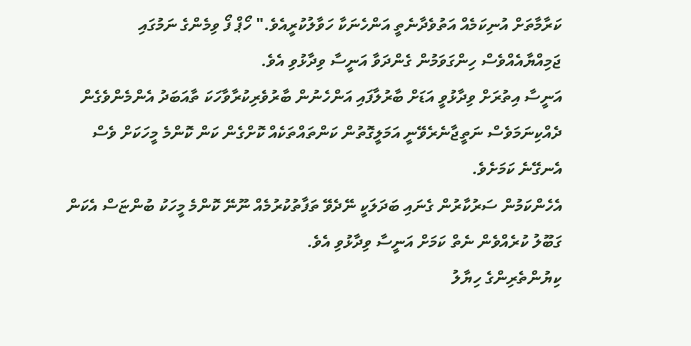ކަރާމާތަށް އުނިކަމެއް އަތުވެދާނެތީ އަންހެނަކާ ހަވާލުކުރީއެވެ." ހޯޕް ފޯ ވިމެންގެ ނަމުގައި ޖަމިއްޔާއެއްވެސް ހިންގަވަމުން ގެންދަވާ އަނީސާ ވިދާޅުވި އެވެ.
އަނީސާ އިތުރަށް ވިދާޅުވީ އަޑަށް ބާރުލާފައި އަންހެނުން ބާރުވެރިކުރާވާހަކަ ތާއަބަދު އެންމެންވެގެން ދެއްކިނަމަވެސް ނަތީޖާނެރެވޭނީ އަމަލީގޮތުން ކަންތައްތަކެއް ކޮށްގެން ކަން ކޮންމެ މީހަކަށް ވެސް އެނގޭނެ ކަމަށެވެ.
އެހެންކަމުން ސަރުކާރުން ގެނައި ބަދަލަކީ ނޭދެވޭ ތަފާތުކުރުމެއް ނޫނޭ ކޮންމެ މީހަކު ބުންޏަސް އެކަން ގަބޫލު ކުރެއްވެން ނެތް ކަމަށް އަނީސާ ވިދާޅުވި އެވެ.
ކިޔުންތެރިންގެ ހިޔާލު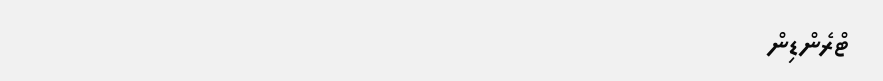ޓްރެންޑިން